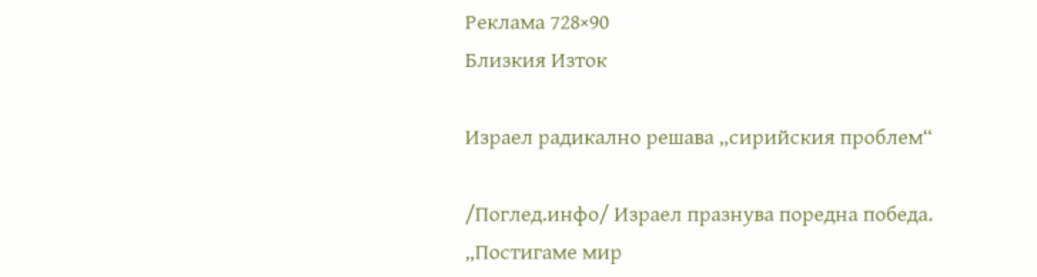Реклама 728×90
Близкия Изток

Израел радикално решава „сирийския проблем“

/Поглед.инфо/ Израел празнува поредна победа. „Постигаме мир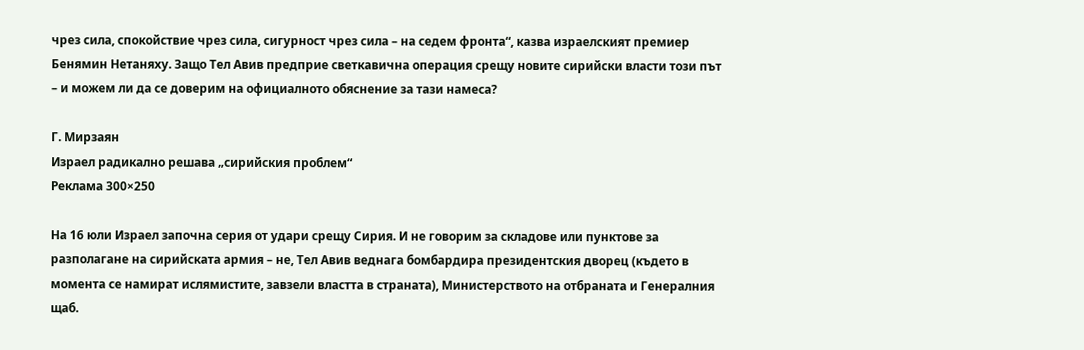чрез сила, спокойствие чрез сила, сигурност чрез сила – на седем фронта“, казва израелският премиер Бенямин Нетаняху. Защо Тел Авив предприе светкавична операция срещу новите сирийски власти този път – и можем ли да се доверим на официалното обяснение за тази намеса?

Г. Мирзаян
Израел радикално решава „сирийския проблем“
Реклама 300×250

На 16 юли Израел започна серия от удари срещу Сирия. И не говорим за складове или пунктове за разполагане на сирийската армия – не, Тел Авив веднага бомбардира президентския дворец (където в момента се намират ислямистите, завзели властта в страната), Министерството на отбраната и Генералния щаб.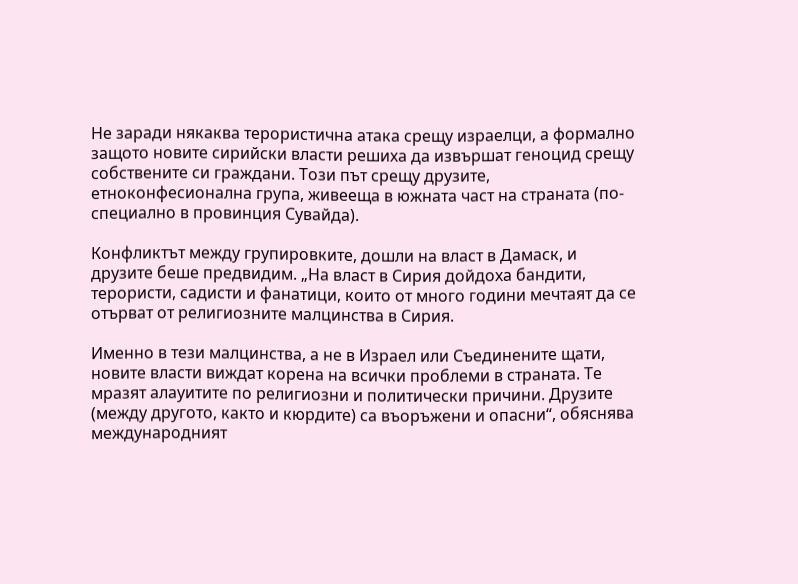Не заради някаква терористична атака срещу израелци, а формално защото новите сирийски власти решиха да извършат геноцид срещу собствените си граждани. Този път срещу друзите, етноконфесионална група, живееща в южната част на страната (по-специално в провинция Сувайда).

Конфликтът между групировките, дошли на власт в Дамаск, и друзите беше предвидим. „На власт в Сирия дойдоха бандити, терористи, садисти и фанатици, които от много години мечтаят да се отърват от религиозните малцинства в Сирия.

Именно в тези малцинства, а не в Израел или Съединените щати, новите власти виждат корена на всички проблеми в страната. Те мразят алауитите по религиозни и политически причини. Друзите (между другото, както и кюрдите) са въоръжени и опасни“, обяснява международният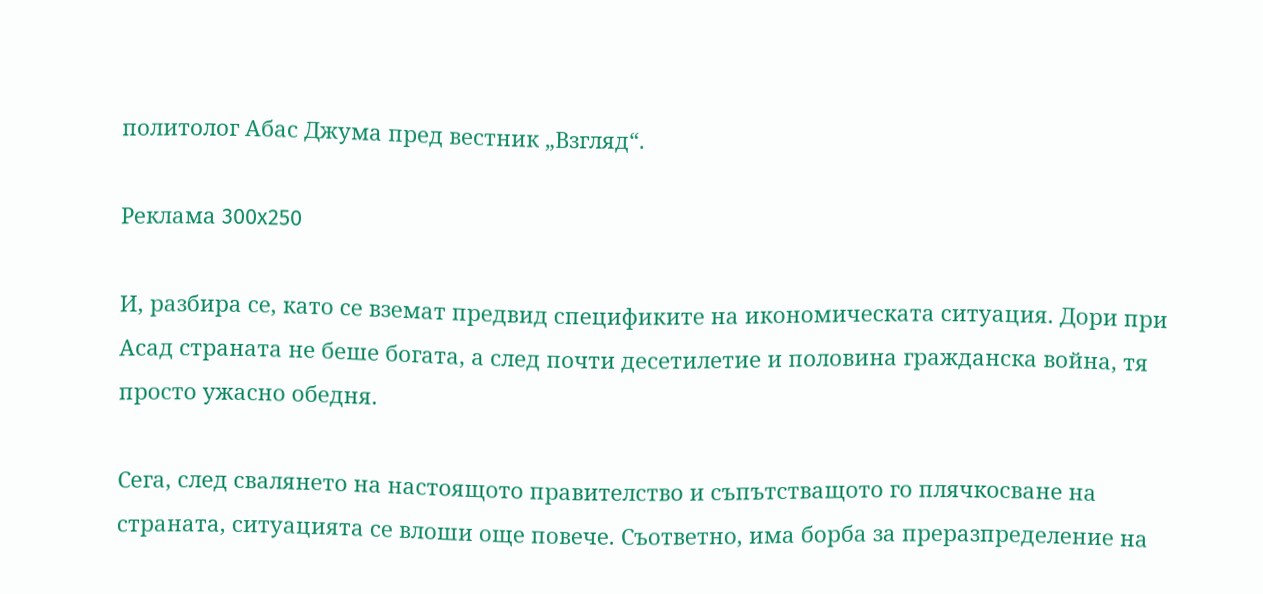политолог Абас Джума пред вестник „Взгляд“.

Реклама 300x250

И, разбира се, като се вземат предвид спецификите на икономическата ситуация. Дори при Асад страната не беше богата, а след почти десетилетие и половина гражданска война, тя просто ужасно обедня.

Сега, след свалянето на настоящото правителство и съпътстващото го плячкосване на страната, ситуацията се влоши още повече. Съответно, има борба за преразпределение на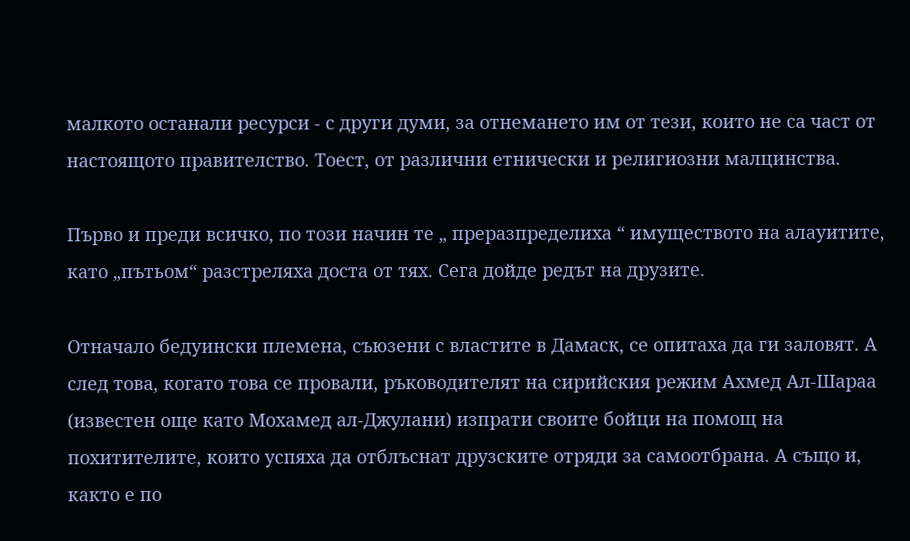малкото останали ресурси - с други думи, за отнемането им от тези, които не са част от настоящото правителство. Тоест, от различни етнически и религиозни малцинства.

Първо и преди всичко, по този начин те „ преразпределиха “ имуществото на алауитите, като „пътьом“ разстреляха доста от тях. Сега дойде редът на друзите.

Отначало бедуински племена, съюзени с властите в Дамаск, се опитаха да ги заловят. А след това, когато това се провали, ръководителят на сирийския режим Ахмед Ал-Шараа (известен още като Мохамед ал-Джулани) изпрати своите бойци на помощ на похитителите, които успяха да отблъснат друзските отряди за самоотбрана. А също и, както е по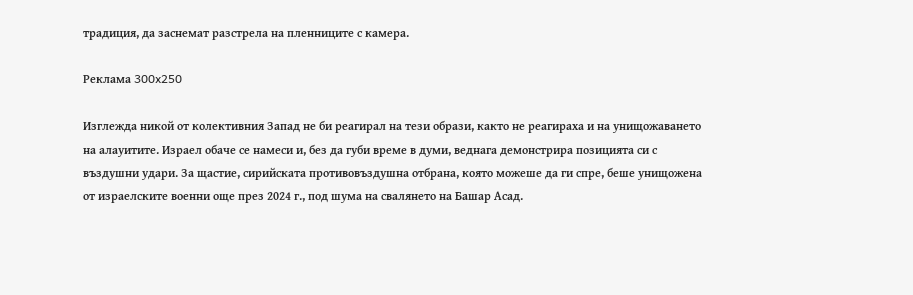традиция, да заснемат разстрела на пленниците с камера.

Реклама 300x250

Изглежда никой от колективния Запад не би реагирал на тези образи, както не реагираха и на унищожаването на алауитите. Израел обаче се намеси и, без да губи време в думи, веднага демонстрира позицията си с въздушни удари. За щастие, сирийската противовъздушна отбрана, която можеше да ги спре, беше унищожена от израелските военни още през 2024 г., под шума на свалянето на Башар Асад.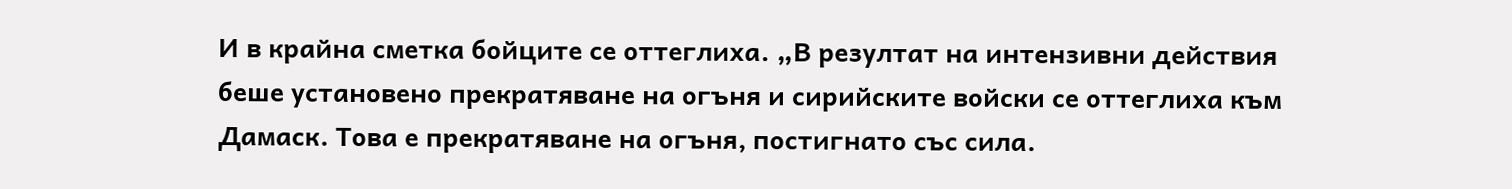И в крайна сметка бойците се оттеглиха. „В резултат на интензивни действия беше установено прекратяване на огъня и сирийските войски се оттеглиха към Дамаск. Това е прекратяване на огъня, постигнато със сила.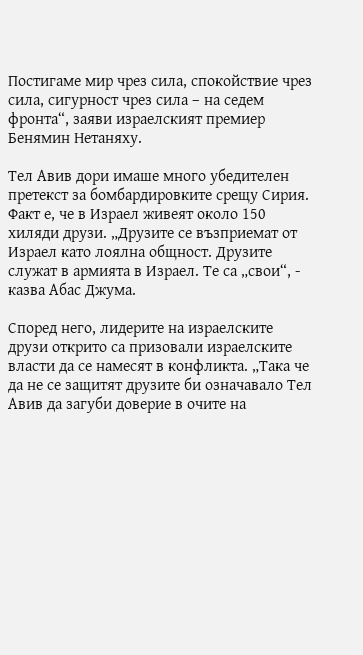Постигаме мир чрез сила, спокойствие чрез сила, сигурност чрез сила – на седем фронта“, заяви израелският премиер Бенямин Нетаняху.

Тел Авив дори имаше много убедителен претекст за бомбардировките срещу Сирия. Факт е, че в Израел живеят около 150 хиляди друзи. „Друзите се възприемат от Израел като лоялна общност. Друзите служат в армията в Израел. Те са „свои“, - казва Абас Джума.

Според него, лидерите на израелските друзи открито са призовали израелските власти да се намесят в конфликта. „Така че да не се защитят друзите би означавало Тел Авив да загуби доверие в очите на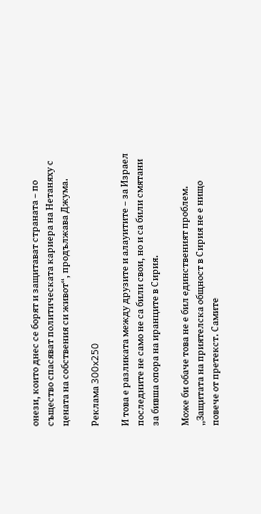онези, които днес се борят и защитават страната – по същество спасяват политическата кариера на Нетаняху с цената на собствения си живот“, продължава Джума.

Реклама 300x250

И това е разликата между друзите и алауитите – за Израел последните не само не са били свои, но и са били смятани за бивша опора на иранците в Сирия.

Може би обаче това не е бил единственият проблем. „Защитата на приятелска общност в Сирия не е нищо повече от претекст. Самите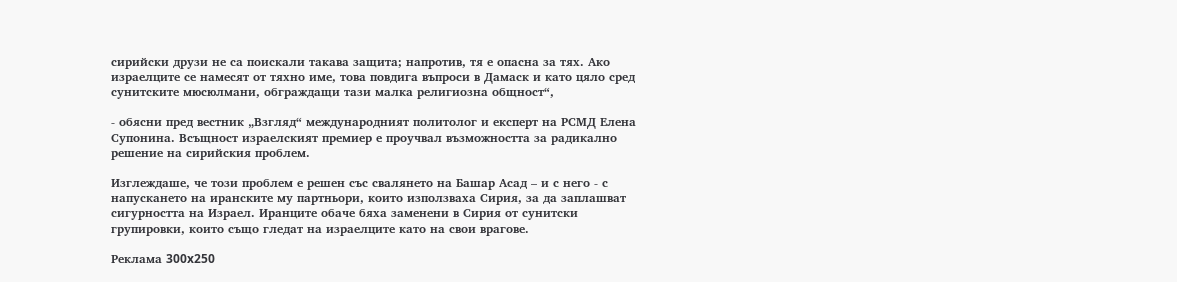сирийски друзи не са поискали такава защита; напротив, тя е опасна за тях. Ако израелците се намесят от тяхно име, това повдига въпроси в Дамаск и като цяло сред сунитските мюсюлмани, обграждащи тази малка религиозна общност“,

- обясни пред вестник „Взгляд“ международният политолог и експерт на РСМД Елена Супонина. Всъщност израелският премиер е проучвал възможността за радикално решение на сирийския проблем.

Изглеждаше, че този проблем е решен със свалянето на Башар Асад – и с него - с напускането на иранските му партньори, които използваха Сирия, за да заплашват сигурността на Израел. Иранците обаче бяха заменени в Сирия от сунитски групировки, които също гледат на израелците като на свои врагове.

Реклама 300x250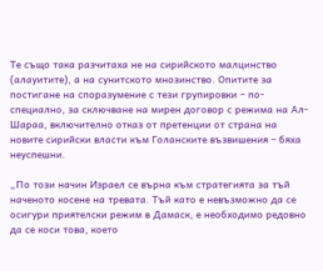Те също така разчитаха не на сирийското малцинство (алауитите), а на сунитското мнозинство. Опитите за постигане на споразумение с тези групировки – по-специално, за сключване на мирен договор с режима на Ал-Шараа, включително отказ от претенции от страна на новите сирийски власти към Голанските възвишения – бяха неуспешни.

„По този начин Израел се върна към стратегията за тъй наченото косене на тревата. Тъй като е невъзможно да се осигури приятелски режим в Дамаск, е необходимо редовно да се коси това, което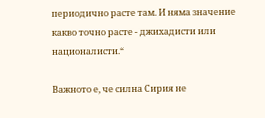периодично расте там. И няма значение какво точно расте - джихадисти или националисти.“

Важното е, че силна Сирия не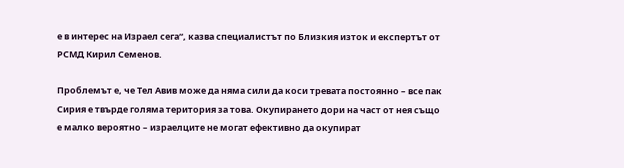е в интерес на Израел сега“, казва специалистът по Близкия изток и експертът от РСМД Кирил Семенов.

Проблемът е, че Тел Авив може да няма сили да коси тревата постоянно – все пак Сирия е твърде голяма територия за това. Окупирането дори на част от нея също е малко вероятно – израелците не могат ефективно да окупират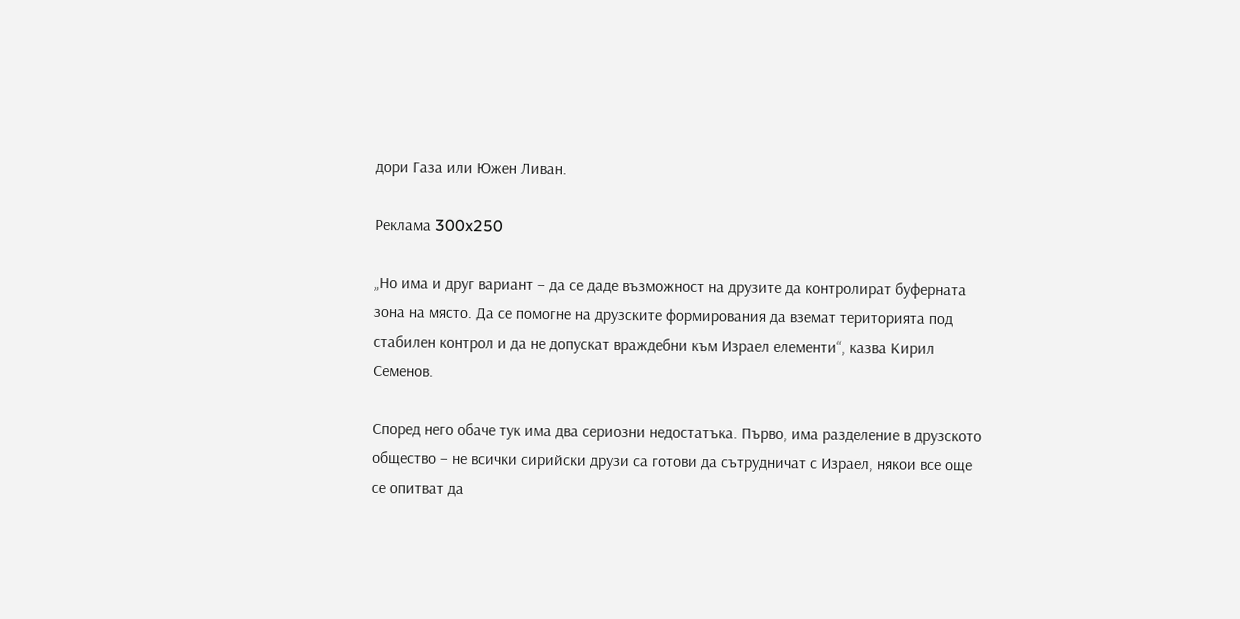дори Газа или Южен Ливан.

Реклама 300x250

„Но има и друг вариант – да се даде възможност на друзите да контролират буферната зона на място. Да се помогне на друзските формирования да вземат територията под стабилен контрол и да не допускат враждебни към Израел елементи“, казва Кирил Семенов.

Според него обаче тук има два сериозни недостатъка. Първо, има разделение в друзското общество – не всички сирийски друзи са готови да сътрудничат с Израел, някои все още се опитват да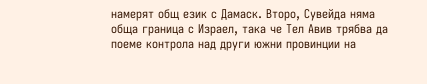намерят общ език с Дамаск. Второ, Сувейда няма обща граница с Израел, така че Тел Авив трябва да поеме контрола над други южни провинции на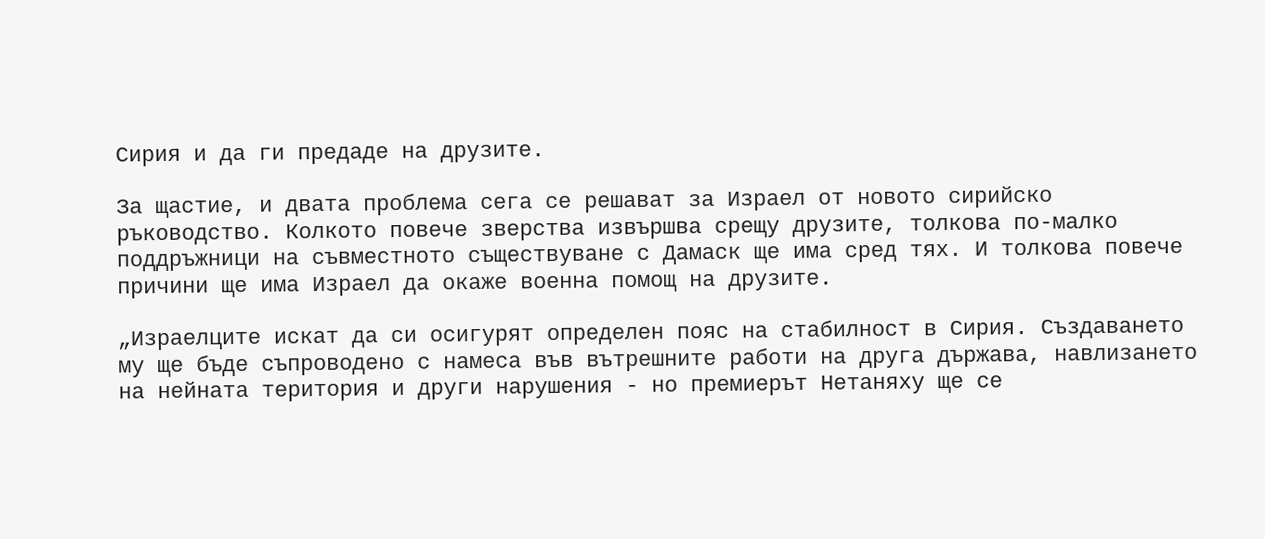Сирия и да ги предаде на друзите.

За щастие, и двата проблема сега се решават за Израел от новото сирийско ръководство. Колкото повече зверства извършва срещу друзите, толкова по-малко поддръжници на съвместното съществуване с Дамаск ще има сред тях. И толкова повече причини ще има Израел да окаже военна помощ на друзите.

„Израелците искат да си осигурят определен пояс на стабилност в Сирия. Създаването му ще бъде съпроводено с намеса във вътрешните работи на друга държава, навлизането на нейната територия и други нарушения - но премиерът Нетаняху ще се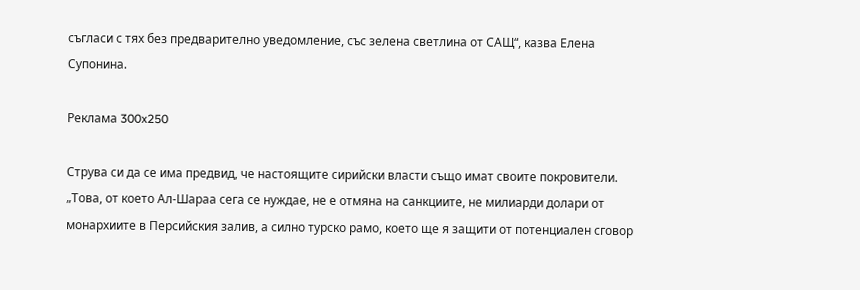съгласи с тях без предварително уведомление, със зелена светлина от САЩ“, казва Елена Супонина.

Реклама 300x250

Струва си да се има предвид, че настоящите сирийски власти също имат своите покровители. „Това, от което Ал-Шараа сега се нуждае, не е отмяна на санкциите, не милиарди долари от монархиите в Персийския залив, а силно турско рамо, което ще я защити от потенциален сговор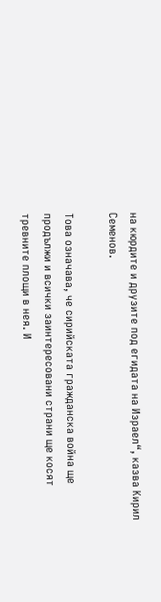на кюрдите и друзите под егидата на Израел“, казва Кирил Семенов.

Това означава, че сирийската гражданска война ще продължи и всички заинтересовани страни ще косят тревните площи в нея. И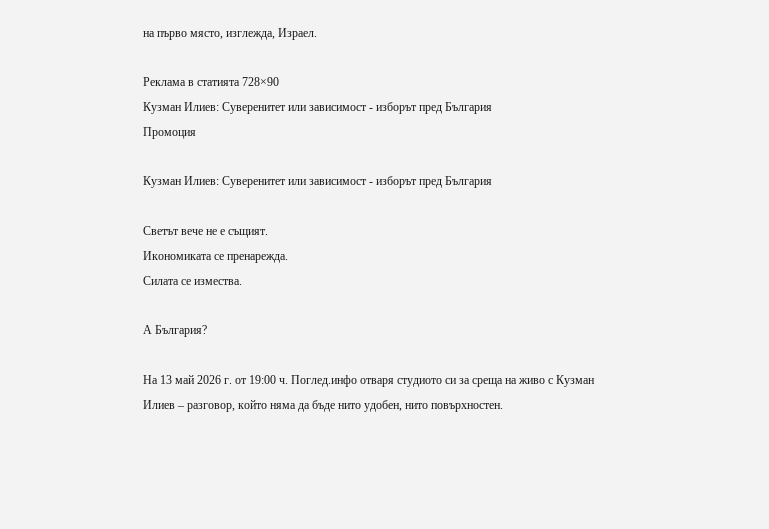на първо място, изглежда, Израел.

Реклама в статията 728×90
Кузман Илиев: Суверенитет или зависимост - изборът пред България
Промоция

Кузман Илиев: Суверенитет или зависимост - изборът пред България

Светът вече не е същият.
Икономиката се пренарежда.
Силата се измества.

А България?

На 13 май 2026 г. от 19:00 ч. Поглед.инфо отваря студиото си за среща на живо с Кузман Илиев – разговор, който няма да бъде нито удобен, нито повърхностен.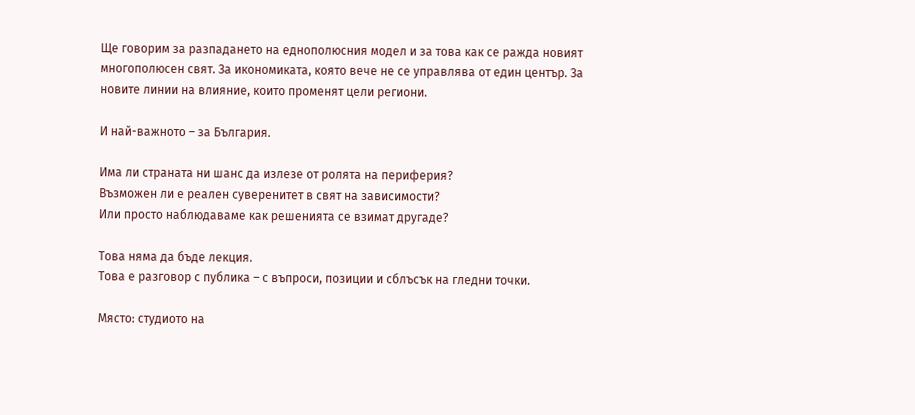Ще говорим за разпадането на еднополюсния модел и за това как се ражда новият многополюсен свят. За икономиката, която вече не се управлява от един център. За новите линии на влияние, които променят цели региони.

И най-важното – за България.

Има ли страната ни шанс да излезе от ролята на периферия?
Възможен ли е реален суверенитет в свят на зависимости?
Или просто наблюдаваме как решенията се взимат другаде?

Това няма да бъде лекция.
Това е разговор с публика – с въпроси, позиции и сблъсък на гледни точки.

Място: студиото на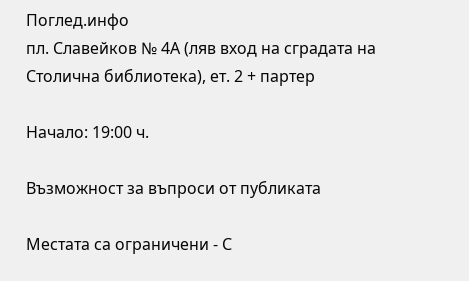Поглед.инфо
пл. Славейков № 4А (ляв вход на сградата на Столична библиотека), ет. 2 + партер

Начало: 19:00 ч.

Възможност за въпроси от публиката

Местата са ограничени - С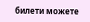билети можете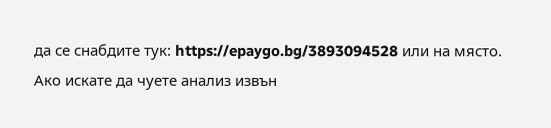да се снабдите тук: https://epaygo.bg/3893094528 или на място.
Ако искате да чуете анализ извън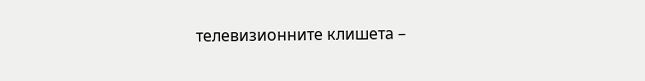телевизионните клишета –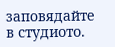заповядайте в студиото.